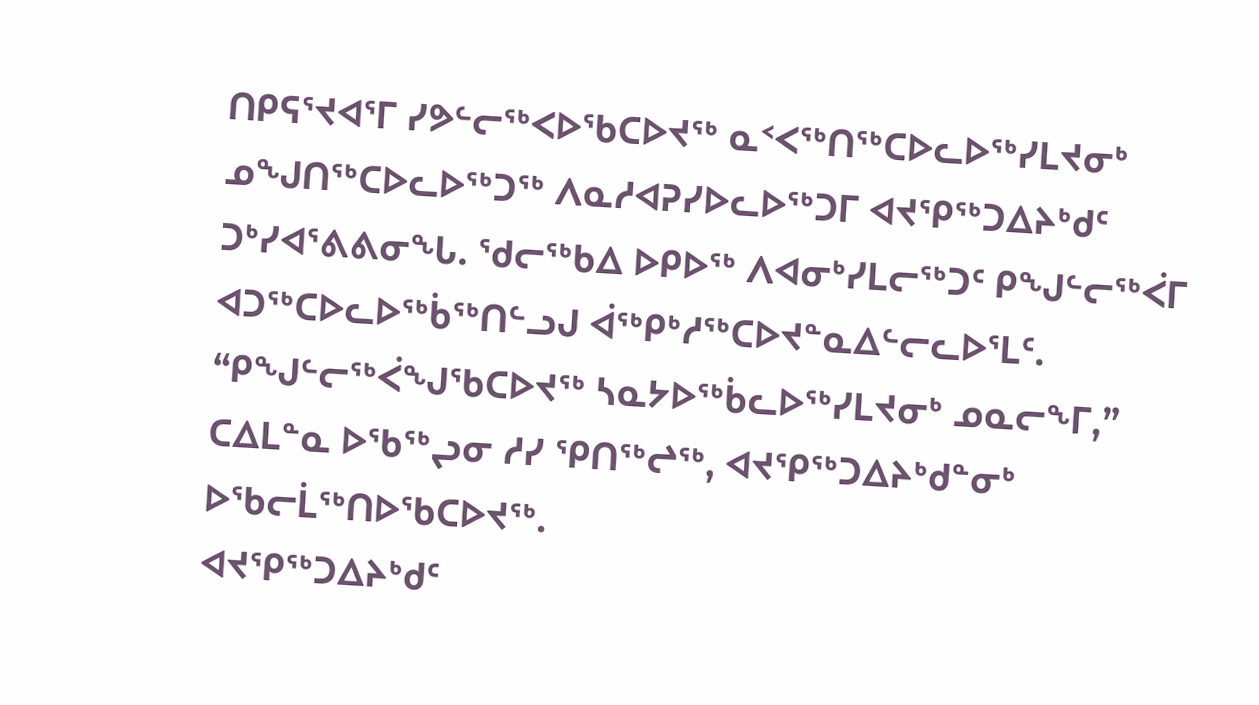ᑎᑭᕋᕐᔪᐊᕐᒥ ᓯᕗᓪᓕᖅᐸᐅᖃᑕᐅᔪᖅ ᓇᑉᐸᖅᑎᖅᑕᐅᓚᐅᖅᓯᒪᔪᓂᒃ ᓄᖑᑎᖅᑕᐅᓚᐅᖅᑐᖅ ᐱᓇᓱᐊᕈᓯᐅᓚᐅᖅᑐᒥ ᐊᔪᕿᖅᑐᐃᔨᒃᑯᑦ ᑐᒃᓯᐊᕐᕕᕕᓂᖓ. ᖁᓕᖅᑲᐃ ᐅᑭᐅᖅ ᐱᐊᓂᒃᓯᒪᓕᖅᑐᑦ ᑭᖑᓪᓕᖅᐹᒥ ᐊᑐᖅᑕᐅᓚᐅᖅᑳᖅᑎᓪᓗᒍ ᐋᖅᑭᒃᓱᖅᑕᐅᔪᓐᓇᐃᓪᓕᓚᐅᕐᒪᑦ.
“ᑭᖑᓪᓕᖅᐹᖑᖃᑕᐅᔪᖅ ᓴᓇᔭᐅᖅᑳᓚᐅᖅᓯᒪᔪᓂᒃ ᓄᓇᓕᖕᒥ,” ᑕᐃᒪᓐᓇ ᐅᖃᖅᖢᓂ ᓱᓯ ᕿᑎᖅᖠᖅ, ᐊᔪᕿᖅᑐᐃᔨᒃᑯᓐᓂᒃ ᐅᖃᓕᒫᖅᑎᐅᖃᑕᐅᔪᖅ.
ᐊᔪᕿᖅᑐᐃᔨᒃᑯᑦ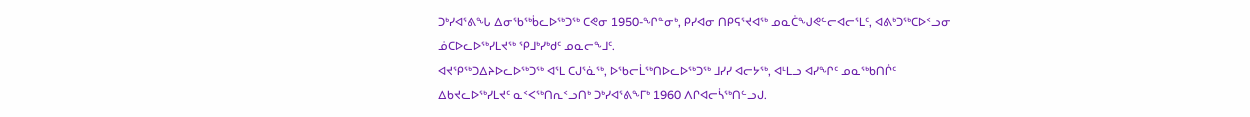ᑐᒃᓯᐊᕐᕕᖓ ᐃᓂᖃᖅᑳᓚᐅᖅᑐᖅ ᑕᕙᓂ 1950-ᖏᓐᓂᒃ, ᑭᓯᐊᓂ ᑎᑭᕋᕐᔪᐊᖅ ᓄᓇᑖᖑᕙᓪᓕᐊᓕᕐᒪᑦ, ᐊᕕᒃᑐᖅᑕᐅᑉᓗᓂ ᓅᑕᐅᓚᐅᖅᓯᒪᔪᖅ ᕿᒧᒃᓯᒃᑯᑦ ᓄᓇᓕᖕᒧᑦ.
ᐊᔪᕿᖅᑐᐃᔨᐅᓚᐅᖅᑐᖅ ᐊᕐᒪ ᑕᒍᕐᓈᖅ, ᐅᖃᓕᒫᖅᑎᐅᓚᐅᖅᑐᖅ ᒧᓯᓯ ᐊᓕᔭᖅ, ᐊᒻᒪᓗ ᐊᓯᖏᑦ ᓄᓇᖅᑲᑎᒌᑦ ᐃᑲᔪᓚᐅᖅᓯᒪᔪᑦ ᓇᑉᐸᖅᑎᕆᑉᓗᑎᒃ ᑐᒃᓯᐊᕐᕕᖕᒥᒃ 1960 ᐱᒋᐊᓕᓵᖅᑎᓪᓗᒍ.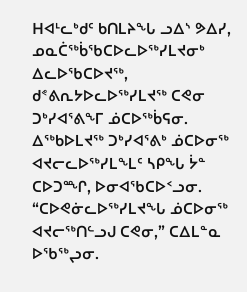Hᐊᒻᓚᒃᑯᑦ ᑲᑎᒪᔨᖓ ᓗᐃᔅ ᕗᐃᓯ, ᓄᓇᑖᖅᑳᖃᑕᐅᓚᐅᖅᓯᒪᔪᓂᒃ ᐃᓚᐅᖃᑕᐅᔪᖅ, ᑯᕝᕕᕆᔭᐅᓚᐅᖅᓯᒪᔪᖅ ᑕᕙᓂ ᑐᒃᓯᐊᕐᕕᖕᒥ ᓅᑕᐅᖅᑳᕋᓂ.
ᐃᖅᑲᐅᒪᔪᖅ ᑐᒃᓯᐊᕐᕕᒃ ᓅᑕᐅᓂᖅ ᐊᔪᓕᓚᐅᖅᓯᒪᖕᒪᑦ ᓴᑭᖓ ᔮᓐ ᑕᐅᑐᙱ, ᐅᓂᐊᖃᑕᐅᑉᓗᓂ. “ᑕᐅᕙᓃᓚᐅᖅᓯᒪᔪᖓ ᓅᑕᐅᓂᖅ ᐊᔪᓕᖅᑎᓪᓗᒍ ᑕᕙᓂ,” ᑕᐃᒪᓐᓇ ᐅᖃᖅᖢᓂ.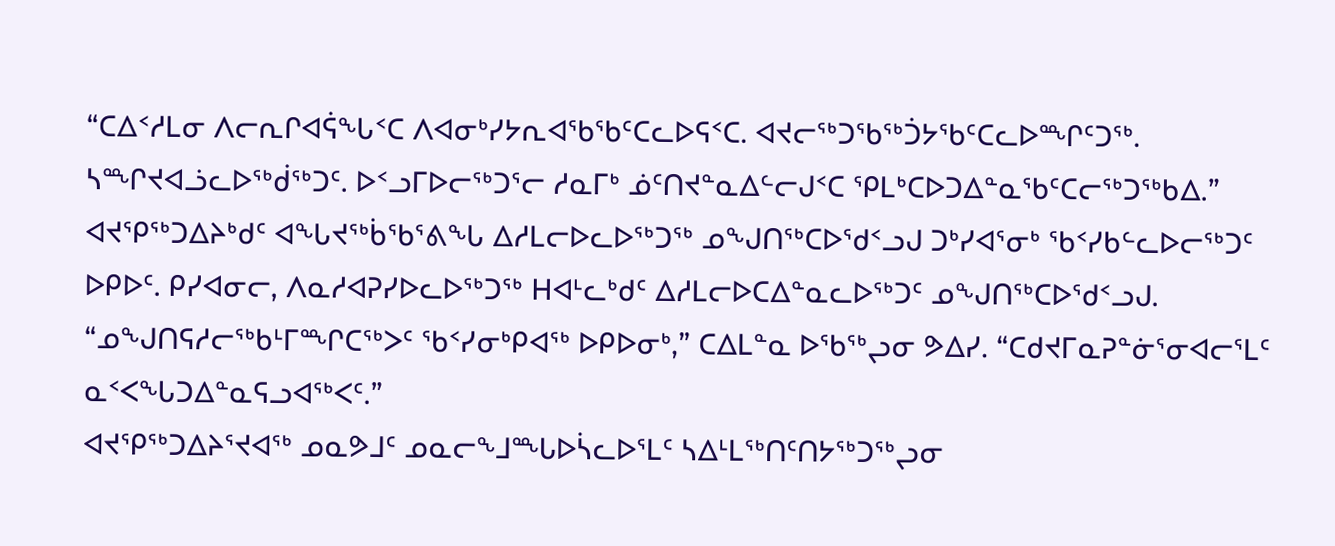“ᑕᐃᑉᓱᒪᓂ ᐱᓕᕆᒋᐊᕌᖓᑉᑕ ᐱᐊᓂᒃᓯᔭᕆᐊᖃᖃᑦᑕᓚᐅᕋᑉᑕ. ᐊᔪᓕᖅᑐᖃᖅᑑᔭᖃᑦᑕᓚᐅᙱᑦᑐᖅ. ᓴᙱᔪᐊᓘᓚᐅᖅᑰᖅᑐᑦ. ᐅᑉᓗᒥᐅᓕᖅᑐᕐᓕ ᓱᓇᒥᒃ ᓅᑦᑎᔪᓐᓇᐃᓪᓕᒍᑉᑕ ᕿᒪᒃᑕᐅᑐᐃᓐᓇᖃᑦᑕᓕᖅᑐᖅᑲᐃ.”
ᐊᔪᕿᖅᑐᐃᔨᒃᑯᑦ ᐊᖓᔪᖅᑳᖃᕐᕕᖓ ᐃᓱᒪᓕᐅᓚᐅᖅᑐᖅ ᓄᖑᑎᖅᑕᐅᖁᑉᓗᒍ ᑐᒃᓯᐊᕐᓂᒃ ᖃᑉᓯᑲᓪᓚᐅᓕᖅᑐᑦ ᐅᑭᐅᑦ. ᑭᓯᐊᓂᓕ, ᐱᓇᓱᐊᕈᓯᐅᓚᐅᖅᑐᖅ Hᐊᒻᓚᒃᑯᑦ ᐃᓱᒪᓕᐅᑕᐃᓐᓇᓚᐅᖅᑐᑦ ᓄᖑᑎᖅᑕᐅᖁᑉᓗᒍ.
“ᓄᖑᑎᕋᓱᓕᖅᑲᒻᒥᙱᑕᖅᐳᑦ ᖃᑉᓯᓂᒃᑭᐊᖅ ᐅᑭᐅᓂᒃ,” ᑕᐃᒪᓐᓇ ᐅᖃᖅᖢᓂ ᕗᐃᓯ. “ᑕᑯᔪᒥᓇᕈᓐᓃᕐᓂᐊᓕᕐᒪᑦ ᓇᑉᐸᖓᑐᐃᓐᓇᕋᓗᐊᖅᐸᑦ.”
ᐊᔪᕿᖅᑐᐃᔨᕐᔪᐊᖅ ᓄᓇᕗᒧᑦ ᓄᓇᓕᖕᒧᙵᐅᓵᓚᐅᕐᒪᑦ ᓴᐃᒻᒪᖅᑎᑦᑎᔭᖅᑐᖅᖢᓂ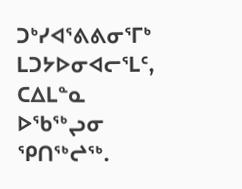ᑐᒃᓯᐊᕐᕕᕕᓂᕐᒥᒃ ᒪᑐᔭᐅᓂᐊᓕᕐᒪᑦ, ᑕᐃᒪᓐᓇ ᐅᖃᖅᖢᓂ ᕿᑎᖅᖠᖅ.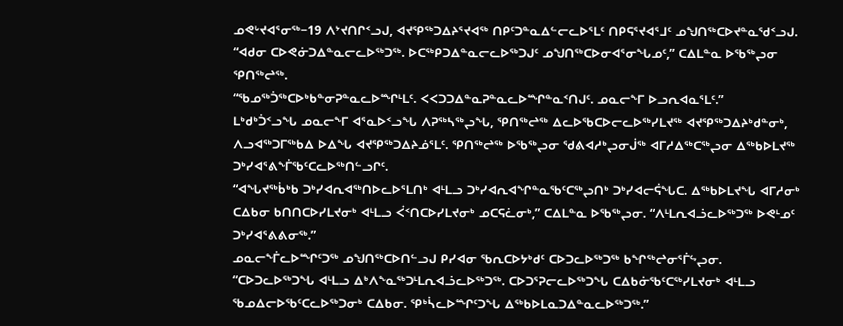ᓄᕙᒡᔪᐊᕐᓂᖅ−19 ᐱᔾᔪᑎᒋᑉᓗᒍ, ᐊᔪᕿᖅᑐᐃᔨᕐᔪᐊᖅ ᑎᑭᑦᑐᓐᓇᐃᓪᓕᓚᐅᕐᒪᑦ ᑎᑭᕋᕐᔪᐊᕐᒧᑦ ᓄᖑᑎᖅᑕᐅᔪᓐᓇᖁᑉᓗᒍ. “ᐊᑯᓂ ᑕᐅᕙᓃᑐᐃᓐᓇᓕᓚᐅᖅᑐᖅ. ᐅᑕᖅᑭᑐᐃᓐᓇᓕᓚᐅᖅᑐᒍᑦ ᓄᖑᑎᖅᑕᐅᓂᐊᕐᓂᖓᓄᑦ,” ᑕᐃᒪᓐᓇ ᐅᖃᖅᖢᓂ ᕿᑎᖅᖠᖅ.
“ᖃᓄᖅᑑᖅᑕᐅᒃᑲᓐᓂᕈᓐᓇᓚᐅᙱᒻᒪᑦ. ᐸᐸᑐᑐᐃᓐᓇᕈᓐᓇᓚᐅᙱᓐᓇᑉᑎᒍᑦ. ᓄᓇᓕᖕᒥ ᐅᓗᕆᐊᓇᕐᒪᑦ.”
ᒪᒃᑯᒃᑑᑉᓗᖓ ᓄᓇᓕᖕᒥ ᐊᕐᓇᐅᑉᓗᖓ ᐱᕈᖅᓴᖅᖢᖓ, ᕿᑎᖅᖠᖅ ᐃᓚᐅᖃᑕᐅᓕᓚᐅᖅᓯᒪᔪᖅ ᐊᔪᕿᖅᑐᐃᔨᒃᑯᓐᓂᒃ, ᐱᓗᐊᖅᑐᒥᖅᑲᐃ ᐅᐃᖓ ᐊᔪᕿᖅᑐᐃᔨᓅᕐᒪᑦ. ᕿᑎᖅᖠᖅ ᐅᖃᖅᖢᓂ ᖁᕕᐊᓱᒃᖢᓂᒎᖅ ᐊᒥᓱᐃᖅᑕᖅᖢᓂ ᐃᖅᑲᐅᒪᔪᖅ ᑐᒃᓯᐊᕐᕕᖕᒦᖃᑦᑕᓚᐅᖅᑎᓪᓗᒋᑦ.
“ᐊᖓᔪᖅᑳᒃᑲ ᑐᒃᓯᐊᕆᐊᖅᑎᐅᓚᐅᕐᒪᑎᒃ ᐊᒻᒪᓗ ᑐᒃᓯᐊᕆᐊᖏᓐᓇᖃᑦᑕᖅᖢᑎᒃ ᑐᒃᓯᐊᓕᕌᖓᑕ. ᐃᖅᑲᐅᒪᔪᖓ ᐊᒥᓱᓂᒃ ᑕᐃᑲᓂ ᑲᑎᑎᑕᐅᓯᒪᔪᓂᒃ ᐊᒻᒪᓗ ᐹᑉᑎᑕᐅᓯᒪᔪᓂᒃ ᓄᑕᕋᓛᓂᒃ,” ᑕᐃᒪᓐᓇ ᐅᖃᖅᖢᓂ. “ᐱᒻᒪᕆᐊᓘᓚᐅᖅᑐᖅ ᐅᕙᒻᓄᑦ ᑐᒃᓯᐊᕐᕕᕕᓂᖅ.”
ᓄᓇᓕᖕᒦᓚᐅᙱᑦᑐᖅ ᓄᖑᑎᖅᑕᐅᑎᓪᓗᒍ ᑭᓯᐊᓂ ᖃᕆᑕᐅᔭᒃᑯᑦ ᑕᐅᑐᓚᐅᖅᑐᖅ ᑲᖏᖅᖠᓂᕐᒦᖦᖢᓂ.
“ᑕᐅᑐᓚᐅᖅᑐᖓ ᐊᒻᒪᓗ ᐃᒃᐱᖕᓇᖅᑐᒻᒪᕆᐊᓘᓚᐅᖅᑐᖅ. ᑕᐅᑐᕐᕈᓕᓚᐅᖅᑐᖓ ᑕᐃᑲᓃᖃᑦᑕᖅᓯᒪᔪᓂᒃ ᐊᒻᒪᓗ ᖃᓄᐃᓕᐅᖃᑦᑕᓚᐅᖅᑐᓂᒃ ᑕᐃᑲᓂ. ᕿᒃᓵᓚᐅᙱᑦᑐᖓ ᐃᖅᑲᐅᒪᓇᑐᐃᓐᓇᓚᐅᖅᑐᖅ.”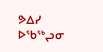ᕗᐃᓯ ᐅᖃᖅᖢᓂ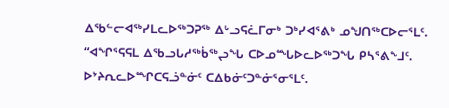ᐃᖃᓪᓕᐊᖅᓯᒪᓚᐅᖅᑐᕈᖅ ᐃᒡᓗᕋᓛᒥᓂᒃ ᑐᒃᓯᐊᕐᕕᒃ ᓄᖑᑎᖅᑕᐅᓕᕐᒪᑦ.
“ᐊᖏᕐᕋᕋᒪ ᐃᖃᓗᒐᓱᖅᑳᖅᖢᖓ ᑕᐅᓄᙵᐅᓚᐅᖅᑐᖓ ᑭᓴᕐᕕᖕᒧᑦ. ᐅᔾᔨᕆᓚᐅᙱᑕᕋᓘᓐᓃᑦ ᑕᐃᑲᓃᑦᑐᓐᓃᕐᓂᕐᒪᑦ.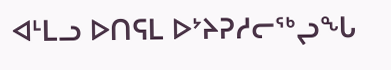ᐊᒻᒪᓗ ᐅᑎᕋᒪ ᐅᔾᔨᕈᓱᓕᖅᖢᖓ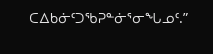ᑕᐃᑲᓃᑦᑐᖃᕈᓐᓃᕐᓂᖓᓄᑦ.”